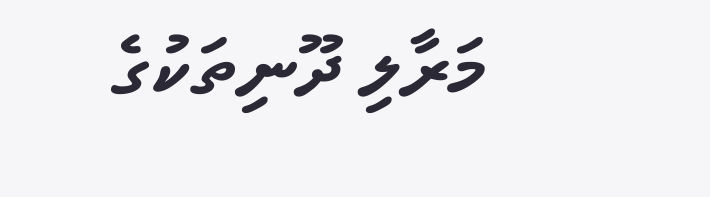މަރާލި ދޫނިތަކުގެ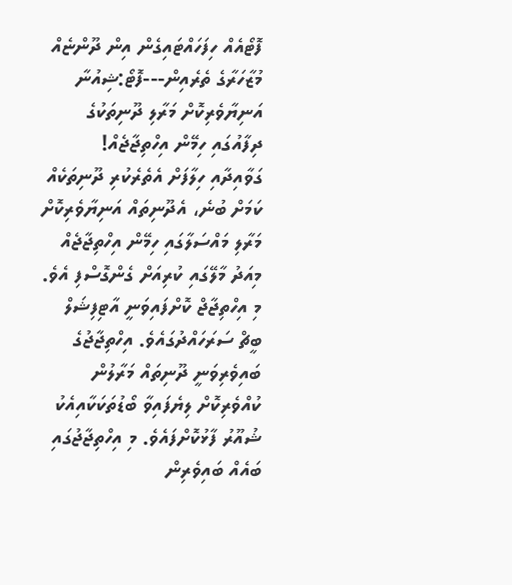ފޮޓޯއެއް ހިފަހައްޓައިގެން އިން ދޫންޏެއް މުޒާހަރާގެ ތެރެއިން---ފޮޓޯ:ޝިއުނާ
އަނިޔާވެރިކޮށް މަރާލި ދޫނިތަކުގެ ދިފާއުގައި ހިމޭން އިހްތިޖާޖެއް!
ގަވާއިދާއި ހިލާފަށް އެތެރެކުރި ދޫނިތަކެއް ކަމަށް ބުނެ، އެދޫނިތައް އަނިޔާވެރިކޮށް މަރާލި މައްސަލާގައި ހިމޭން އިހްތިޖާޖެއް މިއަދު މާލޭގައި ކުރިއަށް ގެންގޮސްފި އެވެ.
މި އިހްތިޖާޖް ކޮށްފައިވަނީ އާޓިފިޝަލް ބީޗް ސަރަހައްދުގައެވެ. އިހްތިޖާޖުގެ ބައިވެރިވަނީ ދޫނިތައް މަރާލުން ކުއްވެރިކޮށް ލިޔެފައިވާ ބޯޑުތަކަކާއިއެކު ޝުއޫރު ފާޅުކޮށްފައެވެ. މި އިހްތިޖާޖުގައި ބައެއް ބައިވެރިން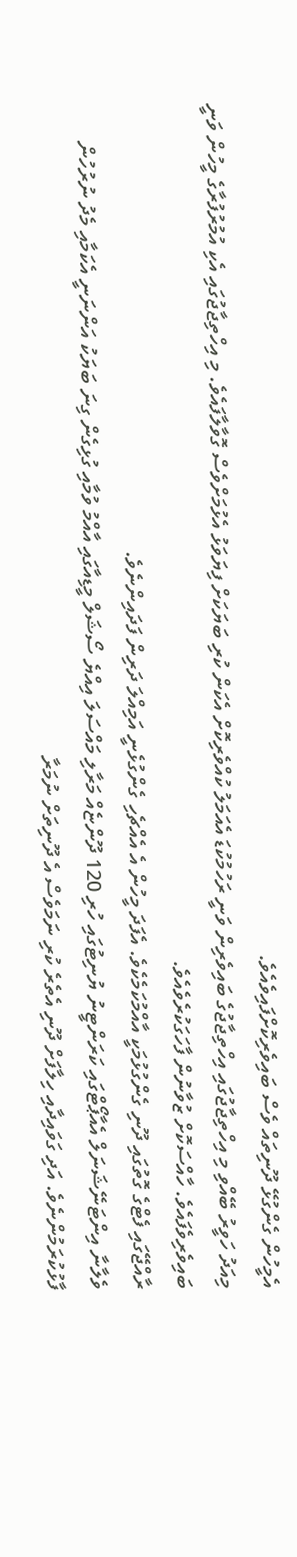އެމީހުން ގެންގުޅޭ ދޫނިތައް ވެސް ބައިވެރިކޮށްފައިވެއެވެ.
މިއަދު ހަވީރު ބޭއްވި މި އިހްތިޖާޖުގައި އިހްތިޖާޖުގެ ބައިވެރިން ވަނީ ރަހުމުކުޑަ އެއަމަލު ކުއްވެރިކޮށް އެކަން ކުރި ބަޔަކަށް ފިޔަވަޅު އެޅުމަށްވެސް ގޮވާލާފައެވެ. މި އިހްތިޖާޖުގައި އެކި އުމުރުފުރާގެ މީހުން ވަނީ ބައިވެރިވެފައެވެ. ހާއްސަކޮށް ޒުވާނުން ފާހަގަކުރެވެއެވެ.
ރާއްޖޭގައި ފެޓްގެ ގޮތުގައި ދޫނި ގެންގުޅުމަކީ އާއްމުކަމެކެވެ. އެފަދަ މީހުން އެ އެއްޗެހި ގެންގުޅެނީ އަމިއްލަ ދަރިން ފަދައިންނެވެ.
ވެލާނާ އިންޓަނޭޝަނަލް އެއާޕޯޓްގައި ކަރަންޓީނު ޔުނިޓުގައި ހުރި 120 ދޫންޏެއް މަރާލި މައްސަލަ އިއްޔެ ސޯޝަލް މީޑިއާގައި އާއްމު ވުމާއި ގުޅިގެން ގިނަ ބަޔަކު އަންނަނީ އެކަމާއި މެދު ނުރުހުން ފާޅުކުރަމުންނެވެ. އަދި ގަވައިދާއި ހިލާފަށް ދޫނި އެތެރެ ކުރި ނަމަވެސް އެ ދޫނިތަށް ނުމަރާ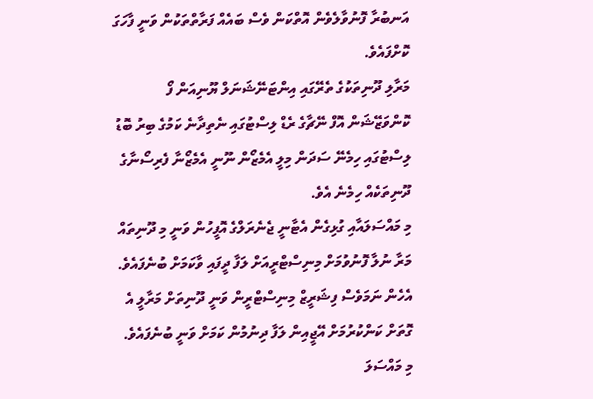އަނބުރާ ފޮނުވާލެވެން އޮތްކަން ވެސް ބައެއް ފަރާތްތަކުން ވަނީ ފާހަގަ ކޮށްފައެވެ.
މަރާލި ދޫނިތަކުގެ ތެރޭގައި އިންޓަނޭޝަނަލް ޔޫނިއަން ފޯ ކޮންވަޒޭޝަން އޮފް ނޭޗާގެ ރެޑް ލިސްޓުގައި ނެތިދާނެ ކަމުގެ ބިރު ބޮޑު ލިސްޓުގައި ހިމެނޭ ސަދަން މިލީ އެމެޒޯން ނޫނީ އެމެޒޯނާ ފެރިސޯނާގެ ދޫނިތަކެއް ހިމެނެ އެވެ.
މި މައްސަލައާއި ގުޅިގެން އެޓާނީ ޖެނެރަލްގެ އޮފީހުން ވަނީ މި ދޫނިތައް މަރާ ނުލާ ފޮނުވުމަށް މިނިސްޓްރީއަށް ލަފާ ދީފައި ވާކަމަށް ބުނެފައެވެ. އެހެން ނަމަވެސް ފިޝަރީޒް މިނިސްޓްރީން ވަނީ ދޫނިތަށް މަރާލީ އެ ގޮތަށް ކަންކުރުމަށް އޭޖީއިން ލަފާ ދިނުމުން ކަމަށް ވަނީ ބުނެފައެވެ.
މި މައްސަލަ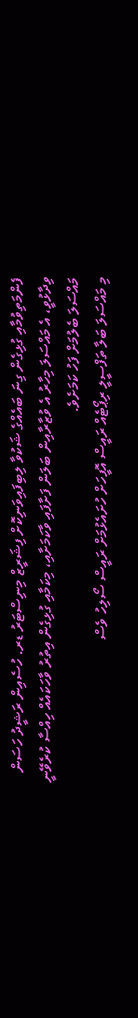ފެންމަތިވުމާއި ގުޅިގެން ގިނަ ބައެއްގެ ޝަކުވާ ލިބިފައިވަނިކޮށް ފިޝަރީޒް މިނިސްޓަރު ޑރ. ހުސެއިން ރަޝީދު ހަސަން ވިދާޅުވީ، އެ މައްސަލަ މިހާރު އެ ވުޒާރާއިން ބަލަން ފަށާފައި ވާކަމަށާއި، މިކަމާއި ގުޅިގެން އިތުރު ވާހަކައެއް ހިއްސާ ކުރެވޭނީ މައްސަލަ ބެލުމަށް ފަހު ކަމަށެވެ.
މި މައްސަލަ ބަލާ ތަފްސީލީ ރިޕޯޓެއް ރައީސް އޮފީހަށް ހުށައެޅުމަށް ރައީސް ސޯލިހު ވެސް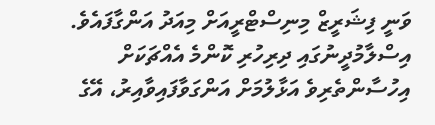ވަނީ ފިޝަރީޒް މިނިސްޓްރީއަށް މިއަދު އަންގާފައެވެ.
އިސްލާމުދީނުގައި ދިރިހުރި ކޮންމެ އެއްޗަކަށް އިހުސާންތެރިވެ އަޅާލުމަށް އަންގަވާފައިވާއިރު، އޭގެ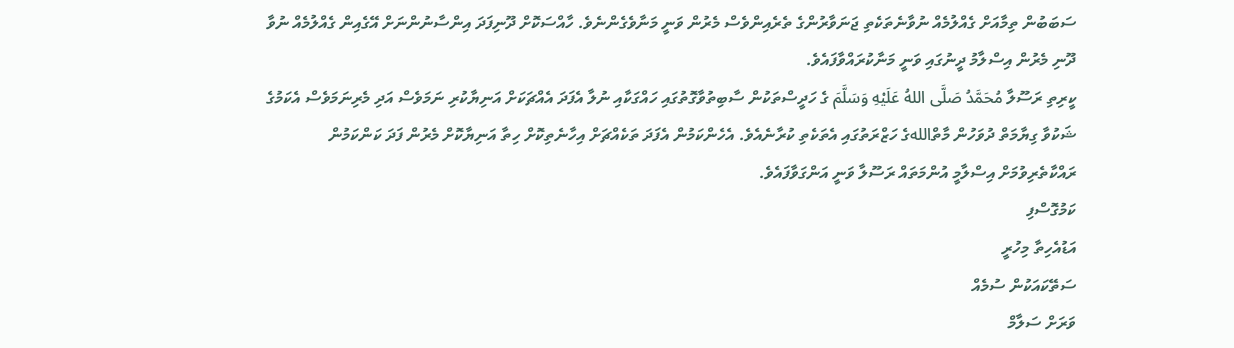ސަބަބުން ތިމާއަށް ގެއްލުމެއް ނުވާނެތަކެތި ޖަނަވާރުންގެ ތެރެއިންވެސް މެރުން ވަނީ މަނާވެގެންނެވެ. ހާއްސަކޮށް ދޫނިފަދަ އިންސާނުންނަށް އޭގެއިން ގެއްލުމެއް ނުވާ ދޫނި މެރުން އިސްލާމު ދީނުގައި ވަނީ މަނާކުރައްވާފައެވެ.
ކީރިތި ރަސޫލާ مُحَمَّدُ صَلَّى اللهُ عَلَيْهِ وَسَلَّمَ ގެ ހަދީސްތަކުން ސާބިތުވާގޮތުގައި ހައްގަކާއި ނުލާ އެފަދަ އެއްޗަކަށް އަނިޔާކުރި ނަމަވެސް އަދި މެރިނަމަވެސް އެކަމުގެ ޝަކުވާ ގިޔާމަތް ދުވަހުން މާތްاللهގެ ހަޒްރަތުގައި އެތަކެތި ކުރާނެއެވެ. އެހެންކަމުން އެފަދަ ތަކެއްޗަށް އިހާނެތިކޮށް ހިތާ އަނިޔާކޮށް މެރުން ފަދަ ކަންކަމުން ރައްކާތެރިވުމަށް އިސްލާމީ އުންމަތައް ރަސޫލާ ވަނީ އަންގަވާފައެވެ.
ކަމުގޮސްފި
އަޑުއެހިތާ މިހުރީ
ސަތޭކައަކުން ސުމެއް
ވަރަށް ސަލާމް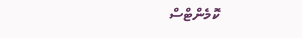ކޮމެންޓްސް